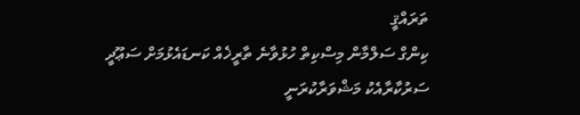ތަރައްޤީ
ކިންގް ސަލްމާން މިސްކިތް ހުޅުވާނެ ތާރީޚެއް ކަނޑައެޅުމަށް ސަޢޫދީ ސަރުކާރާއެކު މަޝްވަރާކުރަނީ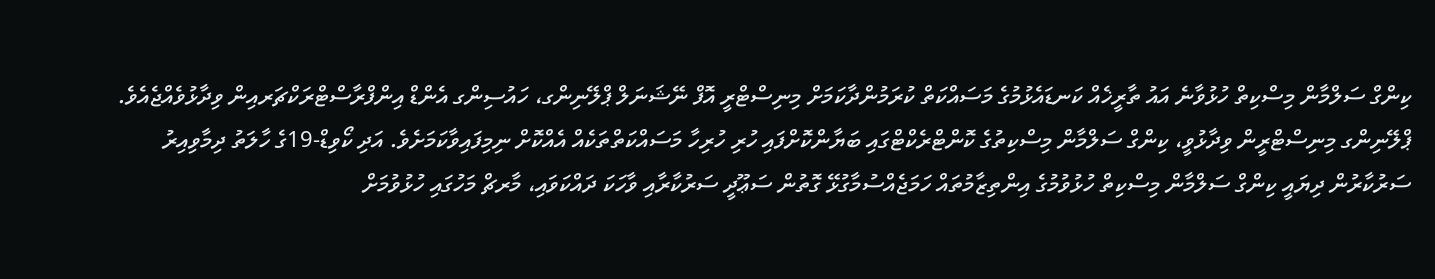ކިންގް ސަލްމާން މިސްކިތް ހުޅުވާނެ އައު ތާރީޚެއް ކަނޑައެޅުމުގެ މަސައްކަތް ކުރަމުންދާކަމަށް މިނިސްޓްރީ އޮފް ނޭޝަނަލް ޕްލޭނިންގ، ހައުސިންގ އެންޑް އިންފްރާސްޓްރަކްޗަރއިން ވިދާޅުވެއްޖެއެވެ.
ޕްލޭނިންގ މިނިސްޓްރީން ވިދާޅުވީ، ކިންގް ސަލްމާން މިސްކިތުގެ ކޮންޓްރެކްޓްގައި ބަޔާންކޮށްފައި ހުރި ހުރިހާ މަސައްކަތްތަކެއް އެއްކޮށް ނިމިފައިވާކަމަށެވެ. އަދި ކޯވިޑް-19ގެ ހާލަތު ދިމާވިއިރު ސަރުކާރުން ދިޔައީ ކިންގް ސަލްމާން މިސްކިތް ހުޅުވުމުގެ އިންތިޒާމުތައް ހަމަޖެއްސުމާގުޅޭ ގޮތުން ސަޢޫދީ ސަރުކާރާއި ވާހަކަ ދައްކަވައި، މާރޗް މަހުގައި ހުޅުވުމަށް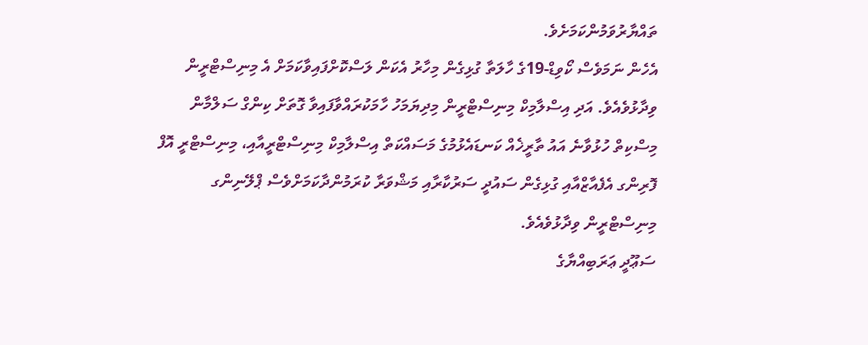ތައްޔާރުވަމުންކަމަށެވެ.
އެހެން ނަމަވެސް ކޯވިޑް-19ގެ ހާލަތާ ގުޅިގެން މިހާރު އެކަން ލަސްކޮށްފައިވާކަމަށް އެ މިނިސްޓްރީން ވިދާޅުވެއެވެ. އަދި އިސްލާމިކް މިނިސްޓްރީން މިދިޔަމަހު ހާމަކުރައްވާފައިވާ ގޮތަށް ކިންގް ސަލްމާން މިސްކިތް ހުޅުވާނެ އައު ތާރީޚެއް ކަނޑައެޅުމުގެ މަސައްކަތް އިސްލާމިކް މިނިސްޓްރީއާއި، މިނިސްޓްރީ އޮފް ފޮރިންގ އެފެއާޒްއާއި ގުޅިގެން ސައުދީ ސަރުކާރާއި މަޝްވަރާ ކުރަމުންދާކަމަށްވެސް ޕްލޭނިންގ މިނިސްޓްރީން ވިދާޅުވެއެވެ.
ސަޢޫދީ ޢަރަބިއްޔާގެ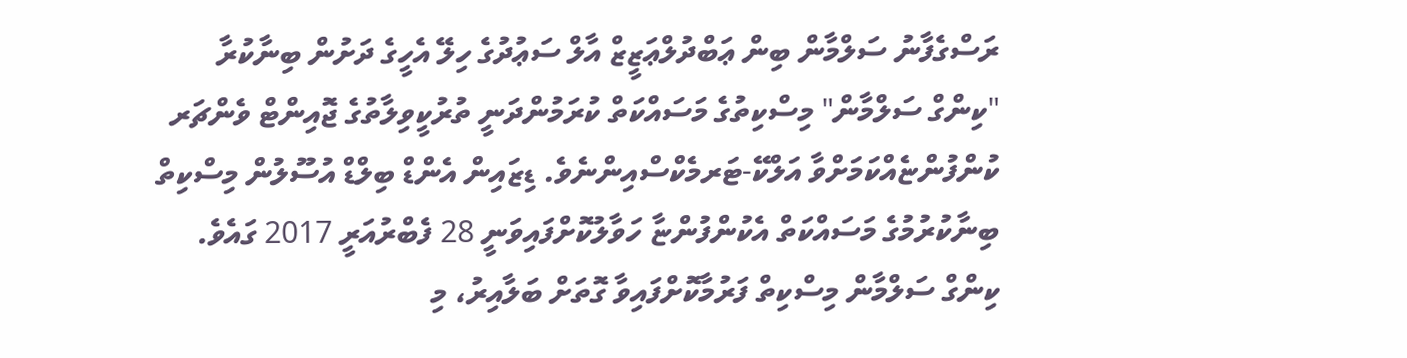ރަސްގެފާނު ސަލްމާން ބިން ޢަބްދުލްޢަޒީޒް އާލް ސަޢުދުގެ ހިލޭ އެހީގެ ދަށުން ބިނާކުރާ "ކިންގް ސަލްމާން" މިސްކިތުގެ މަސައްކަތް ކުރަމުންދަނީ ތުރުކީވިލާތުގެ ޖޮއިންޓް ވެންޗަރ ކުންފުންޏެއްކަމަށްވާ އަލްކޭ-ޓަރމެކްސްއިންނެވެ. ޑިޒައިން އެންޑް ބިލްޑް އުސޫލުން މިސްކިތް ބިނާކުރުމުގެ މަސައްކަތް އެކުންފުންޏާ ހަވާލުކޮށްފައިވަނީ 28 ފެބްރުއަރީ 2017 ގައެވެ.
ކިންގް ސަލްމާން މިސްކިތް ފަރުމާކޮށްފައިވާ ގޮތަށް ބަލާއިރު، މި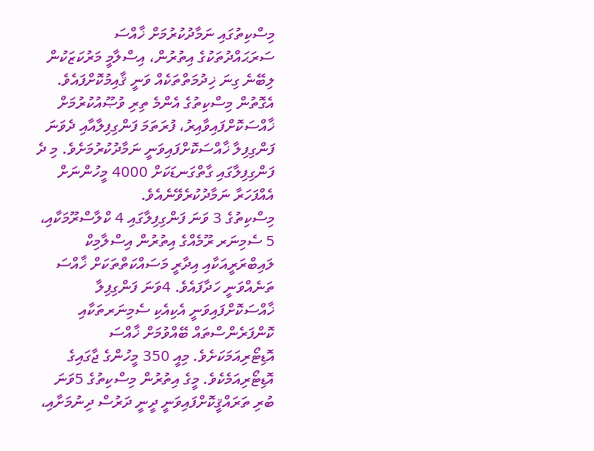މިސްކިތުގައި ނަމާދުކުރުމަށް ޚާއްސަ ސަރަޙައްދުތަކުގެ އިތުރުން، އިސްލާމީ މަރުކަޒަކުން ލިބޭނެ ގިނަ ޚިދުމަތްތަކެއް ވަނީ ޤާއިމުކޮށްފައެވެ. އެގޮތުން މިސްކިތުގެ އެންމެ ތިރި ވުޞޫއުކުރުމަށް ޚާއްސަކޮށްފައިވާއިރު، ފުރަތަމަ ފަންގިފިލާއާއި ދެވަނަ ފަންގިފިލާ ޚާއްސަކޮށްފައިވަނީ ނަމާދުކުރުމަށެވެ. މި ދެ ފަންގިފިލާގައި ގާތްގަނޑަކަށް 4000 މީހުންނަށް އެއްފަހަރާ ނަމާދުކުރެވޭނެއެވެ.
މިސްކިތުގެ 3 ވަނަ ފަންގިފިލާގައި 4 ކްލާސްރޫމަކާއި، 5 ސެމިނަރ ރޫމެއްގެ އިތުރުން އިސްލާމިކް ލައިބްރަރީއަކާއި އިދާރީ މަސައްކަތްތަކަށް ޚާއްސަ ތަނެއްވަނީ ހަދާފައެވެ. 4ވަނަ ފަންގިފިލާ ޚާއްސަކޮށްފައިވަނީ އެކިއެކި ސެމިނަރތަކާއި ކޮންފަރެންސްތައް ބޭއްވުމަށް ޚާއްސަ އޮޑިޓޯރިއަމަކަށެވެ. މިއީ 350 މީހުންގެ ޖާގައިގެ އޮޑިޓޯރިއަމެކެވެ. މީގެ އިތުރުން މިސްކިތުގެ 5ވަނަ ބުރި ތަރައްޤީކޮށްފައިވަނީ ދީނީ ދަރުސް ދިނުމަށާއި،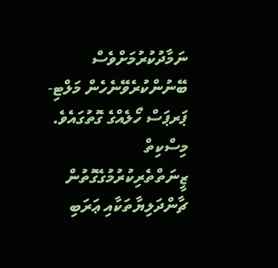ނަމާދުކުރުމަށްވެސް ބޭނުންކުރެވޭނެހެން މަލްޓި-ޕަރޕަސް ހޯލެއްގެ ގޮތުގައެވެ.
މިސްކިތް ޒީނަތްތެރިކުރުމުގެގޮތުން ޗާންދަލިޔާތަކާއި ޢަރަބި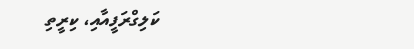ކަލިގްރަފީއާއި، ކިރީތި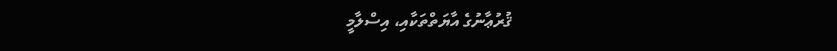ޤުރުޢާނުގެ އާޔަތްތަކާއި، އިސްލާމީ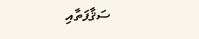ސަޤާފަތާއި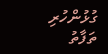ގުޅުންހުރި ތަފާތު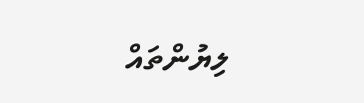ލިޔުންތައް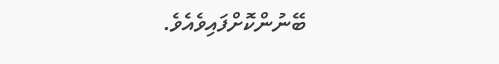ބޭނުންކޮށްފައިވެއެވެ.